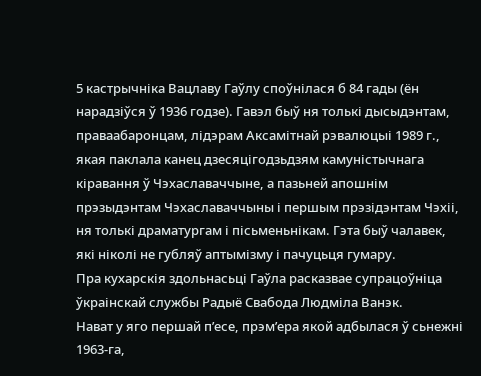5 кастрычніка Вацлаву Гаўлу споўнілася б 84 гады (ён нарадзіўся ў 1936 годзе). Гавэл быў ня толькі дысыдэнтам, праваабаронцам, лідэрам Аксамітнай рэвалюцыі 1989 г., якая паклала канец дзесяцігодзьдзям камуністычнага кіравання ў Чэхаславаччыне, а пазьней апошнім прэзыдэнтам Чэхаславаччыны і першым прэзідэнтам Чэхіі, ня толькі драматургам і пісьменьнікам. Гэта быў чалавек, які ніколі не губляў аптымізму і пачуцьця гумару.
Пра кухарскія здольнасьці Гаўла расказвае супрацоўніца ўкраінскай службы Радыё Свабода Людміла Ванэк.
Нават у яго першай п’есе, прэм’ера якой адбылася ў сьнежні 1963-га,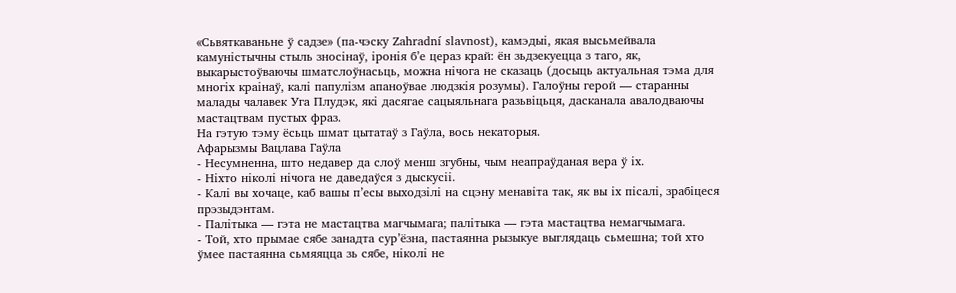«Сьвяткаваньне ў садзе» (па-чэску Zahradní slavnost), камэдыі, якая высьмейвала камуністычны стыль зносінаў, іронія б’е цераз край: ён зьдзекуецца з таго, як, выкарыстоўваючы шматслоўнасьць, можна нічога не сказаць (досыць актуальная тэма для многіх краінаў, калі папулізм апаноўвае людзкія розумы). Галоўны герой — старанны малады чалавек Уга Плудэк, які дасягае сацыяльнага разьвіцьця, дасканала авалодваючы мастацтвам пустых фраз.
На гэтую тэму ёсьць шмат цытатаў з Гаўла, вось некаторыя.
Афарызмы Вацлава Гаўла
- Несумненна, што недавер да слоў менш згубны, чым неапраўданая вера ў іх.
- Ніхто ніколі нічога не даведаўся з дыскусіі.
- Калі вы хочаце, каб вашы п’есы выходзілі на сцэну менавіта так, як вы іх пісалі, зрабіцеся прэзыдэнтам.
- Палітыка — гэта не мастацтва магчымага; палітыка — гэта мастацтва немагчымага.
- Той, хто прымае сябе занадта сур’ёзна, пастаянна рызыкуе выглядаць сьмешна; той хто ўмее пастаянна сьмяяцца зь сябе, ніколі не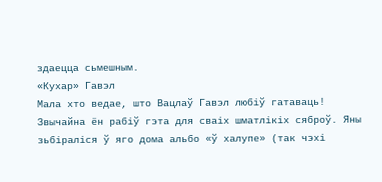здаецца сьмешным.
«Кухар» Гавэл
Мала хто ведае, што Вацлаў Гавэл любіў гатаваць! Звычайна ён рабіў гэта для сваіх шматлікіх сяброў. Яны зьбіраліся ў яго дома альбо «ў халупе» (так чэхі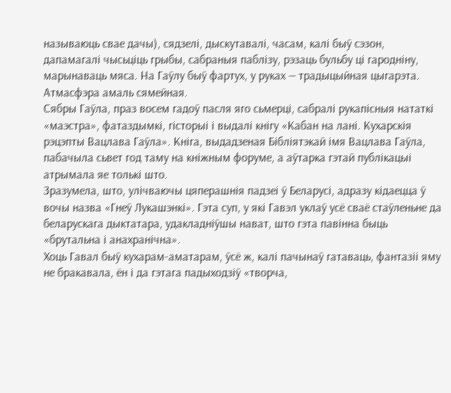называюць свае дачы), сядзелі, дыскутавалі, часам, калі быў сэзон, дапамагалі чысьціць грыбы, сабраныя паблізу, рэзаць бульбу ці гародніну, марынаваць мяса. На Гаўлу быў фартух, у руках — традыцыйная цыгарэта. Атмасфэра амаль сямейная.
Сябры Гаўла, праз восем гадоў пасля яго сьмерці, сабралі рукапісныя нататкі «маэстра», фатаздымкі, гісторыі і выдалі кнігу «Кабан на лані. Кухарскія рэцэпты Вацлава Гаўла». Кніга, выдадзеная Бібліятэкай імя Вацлава Гаўла, пабачыла сьвет год таму на кніжным форуме, а аўтарка гэтай публікацыі атрымала яе толькі што.
Зразумела, што, улічваючы цяперашнія падзеі ў Беларусі, адразу кідаецца ў вочы назва «Гнеў Лукашэнкі». Гэта суп, у які Гавэл уклаў усё сваё стаўленьне да беларускага дыктатара, удакладніўшы нават, што гэта павінна быць «брутальна і анахранічна».
Хоць Гавал быў кухарам-аматарам, ўсё ж, калі пачынаў гатаваць, фантазіі яму не бракавала, ён і да гэтага падыходзіў «творча,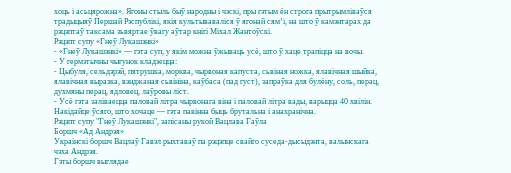хоць і асьцярожна». Ягоны стыль быў народны і чэскі, пры гэтым ён строга прытрымліваўся традыцыяў Першай Рэспублікі, якія культываваліся ў ягонай сям’і, на што ў камэнтарах да рэцэптаў таксама зьвяртае ўвагу аўтар кнігі Міхал Жантоўскі.
Рэцэпт супу «Гнеў Лукашэнкі»
- «Гнеў Лукашэнкі» — гэта суп, у якім можна ўжываць усё, што ў хаце трапіцца на вочы.
- У гермэтычны чыгунок кладзецца:
- Цыбуля, сельдэрэй, пятрушка, морква, чырвоная капуста, сьвіная ножка, ялавічная шыйка, ялавічная выразка, вэнджаная сьвініна, каўбаса (пад густ), запраўка для булёну, соль, перац, духмяны перац, ядловец, лаўровы ліст.
- Усё гэта заліваецца паловай літра чырвонага віна і паловай літра вады, варыцца 40 хвілін. Накідайце ўсяго, што хочаце — гэта павінна быць брутальна і анахранічна.
Рэцэпт супу "Гнеў Лукашэнкі", запісаны рукой Вацлава Гаўла
Боршч «Ад Андрэя»
Украінскі боршч Вацлаў Гавэл рыхтаваў па рэцэпце свайго суседа-дысыдэнта, валынскага чэха Андрэя.
Гэты боршч выглядае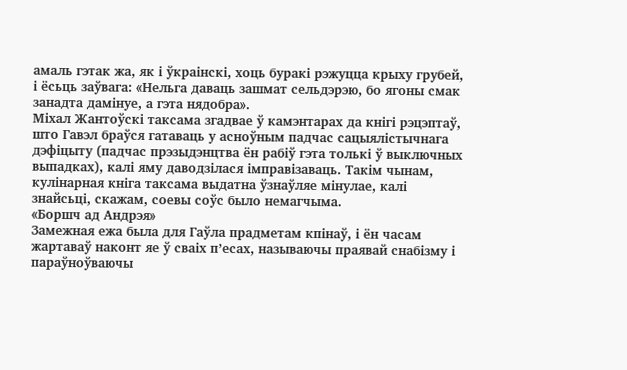амаль гэтак жа, як і ўкраінскі, хоць буракі рэжуцца крыху грубей, і ёсьць заўвага: «Нельга даваць зашмат сельдэрэю, бо ягоны смак занадта дамінуе, а гэта нядобра».
Міхал Жантоўскі таксама згадвае ў камэнтарах да кнігі рэцэптаў, што Гавэл браўся гатаваць у асноўным падчас сацыялістычнага дэфіцыту (падчас прэзыдэнцтва ён рабіў гэта толькі ў выключных выпадках), калі яму даводзілася імправізаваць. Такім чынам, кулінарная кніга таксама выдатна ўзнаўляе мінулае, калі знайсьці, скажам, соевы соўс было немагчыма.
«Боршч ад Андрэя»
Замежная ежа была для Гаўла прадметам кпінаў, і ён часам жартаваў наконт яе ў сваіх п’есах, называючы праявай снабізму і параўноўваючы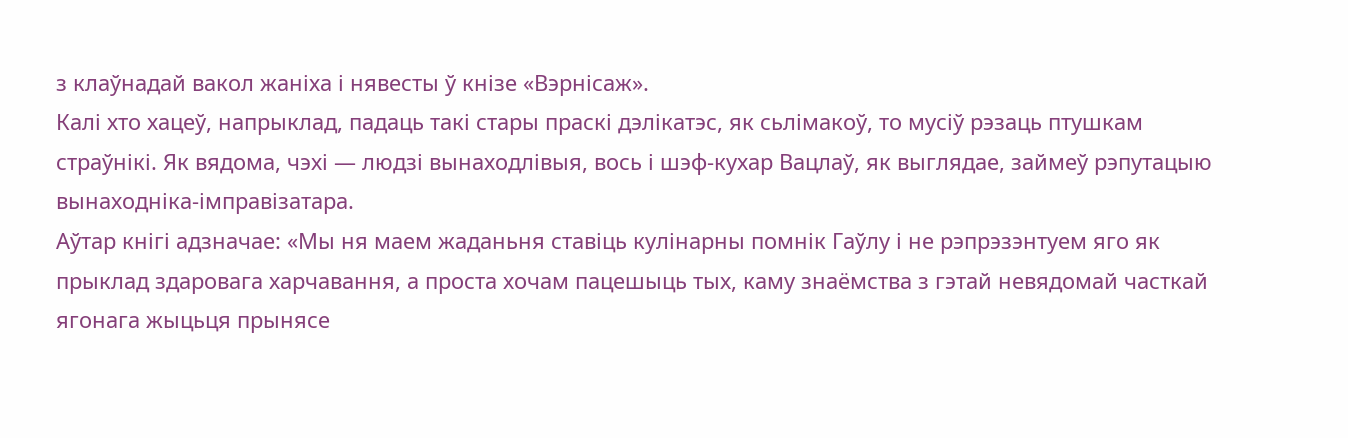з клаўнадай вакол жаніха і нявесты ў кнізе «Вэрнісаж».
Калі хто хацеў, напрыклад, падаць такі стары праскі дэлікатэс, як сьлімакоў, то мусіў рэзаць птушкам страўнікі. Як вядома, чэхі — людзі вынаходлівыя, вось і шэф-кухар Вацлаў, як выглядае, займеў рэпутацыю вынаходніка-імправізатара.
Аўтар кнігі адзначае: «Мы ня маем жаданьня ставіць кулінарны помнік Гаўлу і не рэпрэзэнтуем яго як прыклад здаровага харчавання, а проста хочам пацешыць тых, каму знаёмства з гэтай невядомай часткай ягонага жыцьця прынясе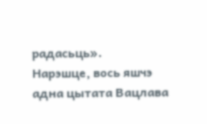радасьць».
Нарэшце, вось яшчэ адна цытата Вацлава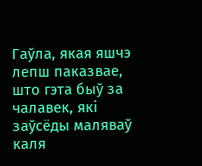Гаўла, якая яшчэ лепш паказвае, што гэта быў за чалавек, які заўсёды маляваў каля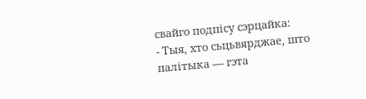свайго подпісу сэрцайка:
- Тыя, хто сьцьвярджае, што палітыка — гэта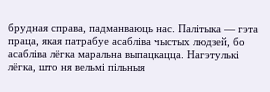брудная справа, падманваюць нас. Палітыка — гэта праца, якая патрабуе асабліва чыстых людзей, бо асабліва лёгка маральна выпацкацца. Нагэтулькі лёгка, што ня вельмі пільныя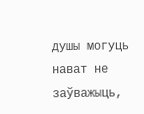душы могуць нават не заўважыць,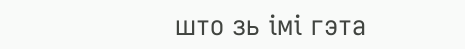што зь імі гэта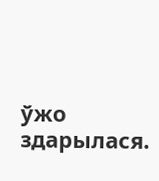ўжо здарылася.